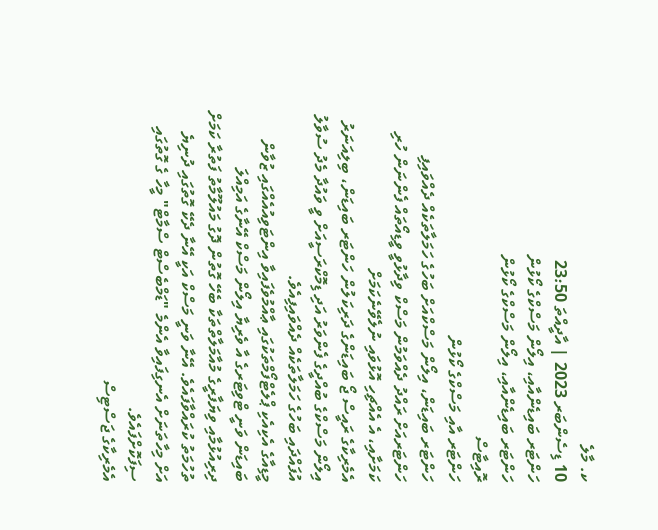ކ. މާލެ
10 ޑިސެންބަރ 2023 | އާދީއްތަ 23:50
ހަންޓަރ ބައިޑެންއާއި، އިލޯން މަސްކްގެ ކޯޅުން
ހަންޓަރ ބައިޑެންއާއި، އިލޯން މަސްކްގެ ކޯޅުން
ރޮއިޓާސް
ހަންޓަރ އާއި މަސްކްގެ ކޯޅުން
ހަންޓަރ ބައިޑަން، އިލޯން މަސްކްއަށް ބަހުގެ ހަމަލާތަކެއް ދެއްވައިފި
ހަންޓަރއަށް ރައްދު ދެއްވަމުން މަސްކް ވިދާޅުވީ ވީޑިއޯތައް ފެންނަން ހުރި ކަމަށާއި، އެ އެއްޗިހި އޮޅުވައި ނުލެވޭނެކަމަށް
އެމެރިކާގެ ރައީސް ޖޯ ބައިޑަންގެ ދަރިކަލުން ހަންޓަރ ބައިޑަން، ބިލިއަނަރު އިލޯން މަސްކްގެ ބުއްދީގެ ފެންވަރު އަދި ޑިމޮކްރަސީއަށް ވީ ވައުދާ މެދު ސުވާލު އުފައްދައި ބަހުގެ ހަމަލާތަކެއް ދެއްވައިފިއެވެ.
މީޑިއާގެ އެކިއެކި ޕްލެޓްފޯމްތަކުގައި ޢާއްމުވެފައިވާ އިންޓަވިއުއެއްގައި ޒުވާން ބައިޑަން ވަނީ ޓްވިޓަރގެ އާ ވެރިޔާ އިލޯން މަސްކް އޭނާގެ އަމިއްލަ ދިރިއުޅުމާއި ވިޔަފާރީގެ މުއާމަލާތްތަކާ ބެހޭ ގޮތުން ދޮގު މައުލޫމާތު ފަތުރާ ކަމަށް ތުހުމަތު ކުރައްވާފައެވެ. އޭނާ ވަނީ މަސްކް އަކީ އޭނާ ދެކޭ ގޮތުގައި ދުނިޔެ އަށް މިހާތަނަށް އެނގިފައިވާ އެންމެ "ޑަމްބެސްޓް ސްމާޓް" މީހާ ގެ ގޮތުގައި ސިފަކޮށްފައެވެ.
އެމެރިކާގެ ޖަސްޓިސް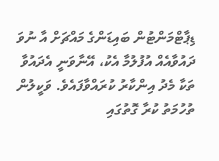ޑިޕާޓްމަންޓުން ބައިޑަންގެ މައްޗަށް އާ ނުވަ ދައުވާއެއް އުފުލުމާ އެކު، އޭނާވަނީ އެދައުވާ ތަކާ މެދު އިންކާރު ކުރައްވާފައެވެ. ވަކީލުން ތުހުމަތު ކުރާ ގޮތުގައި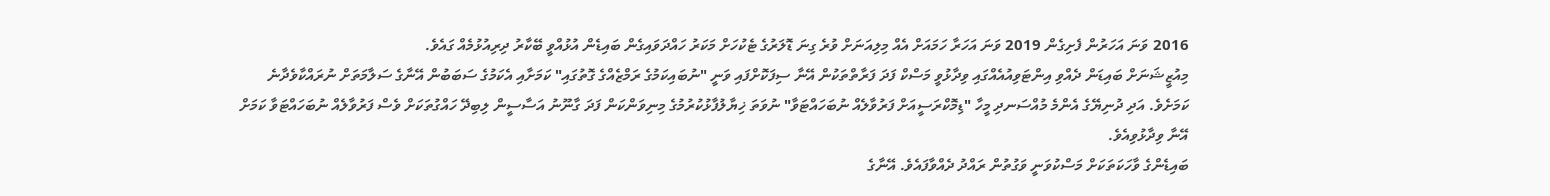2016 ވަނަ އަހަރުން ފެށިގެން 2019 ވަނަ އަހަރާ ހަމައަށް އެއް މިލިއަނަށް ވުރެ ގިނަ ޑޮލަރުގެ ޓެކުހަށް މަކަރު ހައްދަވައިގެން ބައިޑެން އުޅުއްވީ ބޭކާރު ދިރިއުޅުމެއް ގައެވެ.
މިއުޒީޝަނަށް ބައިޑަން ދެއްވި އިންޓަވިއުއެއްގައި ވިދާޅުވީ މަސްކް ފަދަ ފަރާތްތަކުން އޭނާ ސިފަކޮށްފައި ވަނީ "ނުބައިކަމުގެ ރަމްޒެއްގެ ގޮތުގައި" ކަމަށާއި އެކަމުގެ ސަބަބުން އޭނާގެ ސަލާމަތަށް ނުރައްކާވެދާނެ ކަމަށެވެ. އަދި ދުނިޔޭގެ އެންމެ މުއްސަނދި މީހާ "ޑިމޮކްރަސީއަށް ފަރުވާލެއް ނުބަހައްޓަވާ" ނުވަތަ ޚިޔާލުފާޅުކުރުމުގެ މިނިވަންކަން ފަދަ ގާނޫނު އަސާސީން ލިބިދޭ ހައްގުތަކަށް ވެސް ފަރުވާލެއް ނުބަހައްޓަވާ ކަމަށް އޭނާ ވިދާޅުވިއެވެ.
ބައިޑެންގެ ވާހަކަތަކަށް މަސްކުވަނީ ވަގުތުން ރައްދު ދެއްވާފައެވެ. އޭނާގެ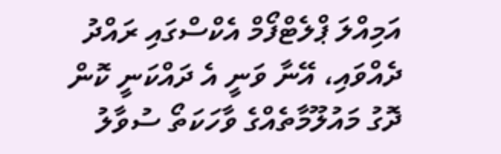އަމިއްލަ ޕްލެޓްފޯމް އެކްސްގައި ރައްދު ދެއްވައި، އޭނާ ވަނީ އެ ދައްކަނީ ކޮން ދޮގު މައުލޫމާތެއްގެ ވާހަކަތޯ ސުވާލު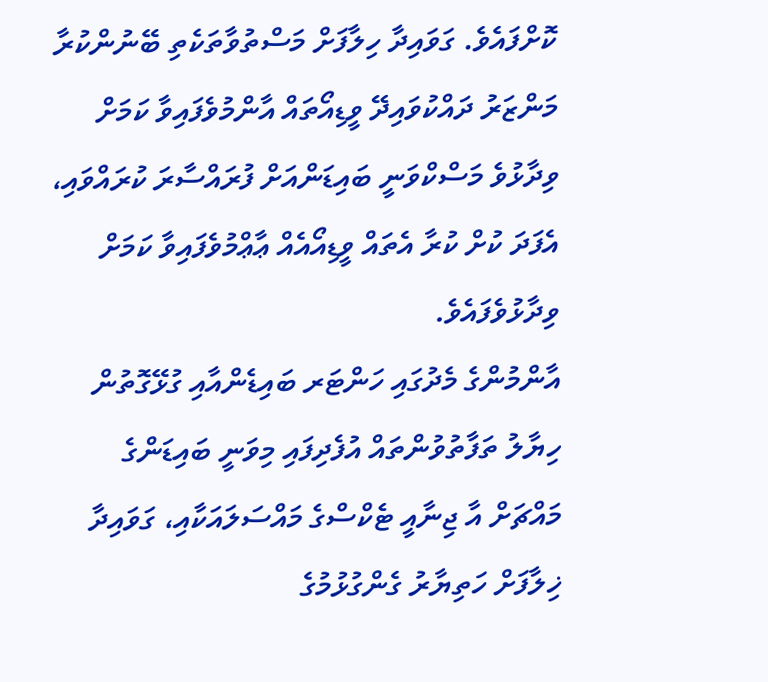ކޮށްފައެވެ. ގަވައިދާ ހިލާފަށް މަސްތުވާތަކެތި ބޭނުންކުރާ މަންޒަރު ދައްކުވައިދޭ ވީޑިއޯތައް އާންމުވެފައިވާ ކަމަށް ވިދާޅުވެ މަސްކްވަނީ ބައިޑަންއަށް ފުރައްސާރަ ކުރައްވައި، އެފަދަ ކުށް ކުރާ އެތައް ވީޑިއޯއެއް ޢާޢްމުވެފައިވާ ކަމަށް ވިދާޅުވެފައެވެ.
އާންމުންގެ މެދުގައި ހަންޓަރ ބައިޑެންއާއި ގުޅޭގޮތުން ހިޔާލު ތަފާތުވުންތައް އުފެދިފައި މިވަނީ ބައިޑަންގެ މައްޗަށް އާ ޖިނާއީ ޓެކްސްގެ މައްސަލައަކާއި، ގަވައިދާ ޚިލާފަށް ހަތިޔާރު ގެންގުޅުމުގެ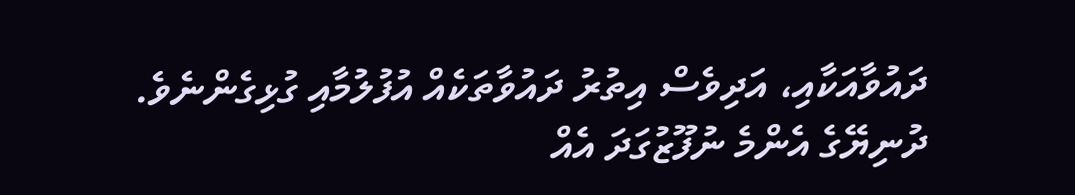ދައުވާއަކާއި، އަދިވެސް އިތުރު ދައުވާތަކެއް އުފުލުމާއި ގުޅިގެންނެވެ.
ދުނިޔޭގެ އެންމެ ނުފޫޒުގަދަ އެއް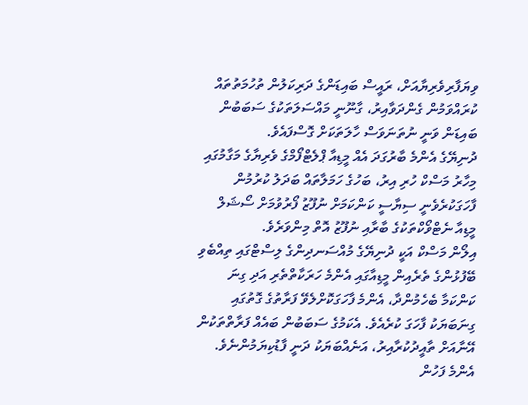ވިޔަފާރިވެރިޔާއަށް، ރައީސް ބައިޑަންގެ ދަރިކަލުން ތުހުމަތުތައް ކުރައްވަމުން ގެންދަވާއިރު، ގާނޫނީ މައްސަލަތަކުގެ ސަބަބުން ބައިޑަން ވަނީ ނުތަނަވަސް ހާލަތަކަށް ގޮސްފައެވެ.
ދުނިޔޭގެ އެންމެ ބާރުގަދަ އެއް މީޑިއާ ޕްލެޓްފޯމްގެ ވެރިޔާގެ މަގާމުގައި މިހާރު މަސްކް ހުރި އިރު، ބަހުގެ ހަމަލާތައް ބަދަލު ކުރުމުން ފާހަގަކުރެވެނީ ސިޔާސީ ކަންކަމަށް ނުފޫޒު ފޯރުވުމަށް ސޯޝަލް މީޑިއާ ނެޓްވޯކްތަކުގެ ބާރާއި ނުފޫޒު އޮތް މިންވަރެވެ.
އިލޯން މަސްކް އަކީ ދުނިޔޭގެ މުއްސަނދިންގެ ލިސްޓްގައި ތިއްބެވި ބޭފުޅުންގެ ތެރެއިން މީޑިއާގައި އެންމެ ހަރަކާތްތެރި އަދި ގިނަ ކަންކަމާ ބެހެމުންދާ، އެންމެ ފާހަގަކޮށްލެވޭ ފަރާތުގެ ގޮތުގައި ގިނަބަޔަކު ފާހަގަ ކުރެއެވެ. އެކަމުގެ ސަބަބުން ބައެއް ފަރާތްތަކުން އޭނާއަށް ތާއީދުކުރާއިރު، އަނެއްބަޔަކު ދަނީ ފާޑުކިޔަމުންނެވެ.
އެންމެ ފަހުން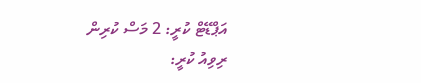އަޕްޑޭޓް ކުރީ: 2 މަސް ކުރިން
ރިވިއު ކުރީ: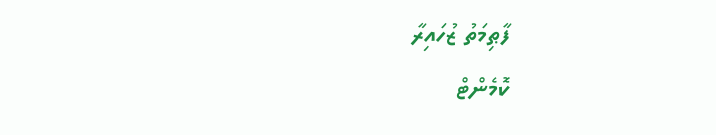ފާޠިމަތު ޒުހައިރާ
ކޮމެންޓް